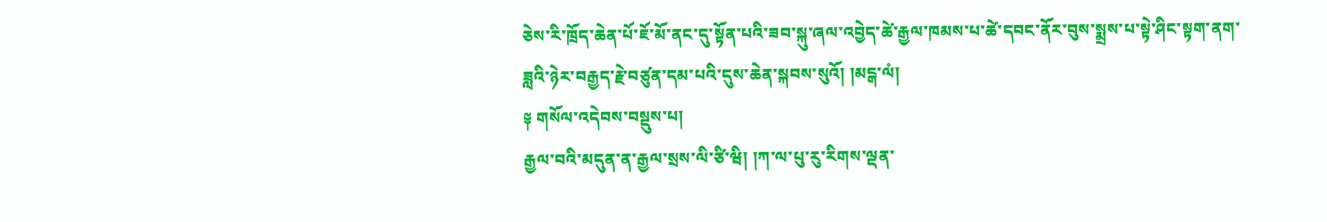ཅེས་རི་ཁྲོད་ཆེན་པོ་ཇོ་མོ་ནང་དུ་སྟོན་པའི་ཟབ་སྐུ་ཞལ་འབྱེད་ཚེ་རྒྱལ་ཁམས་པ་ཚེ་དབང་ནོར་བུས་སྨྲས་པ་སྟེ་ཤིང་སྟག་ནག་ཟླའི་ཉེར་བརྒྱད་རྗེ་བཙུན་དམ་པའི་དུས་ཆེན་སྐབས་སུའོ། །མངྒ་ལཾ།
༈ གསོལ་འདེབས་བསྡུས་པ།
རྒྱལ་བའི་མདུན་ན་རྒྱལ་སྲས་ལི་ཙི་ཝི། །ཀ་ལ་པུ་རུ་རིགས་ལྡན་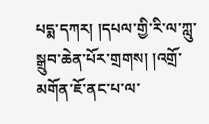པདྨ་དཀར། །དཔལ་གྱི་རི་ལ་ཀླུ་སྒྲུབ་ཆེན་པོར་གྲགས། །འགྲོ་མགོན་ཇོ་ནང་པ་ལ་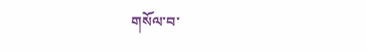གསོལ་བ་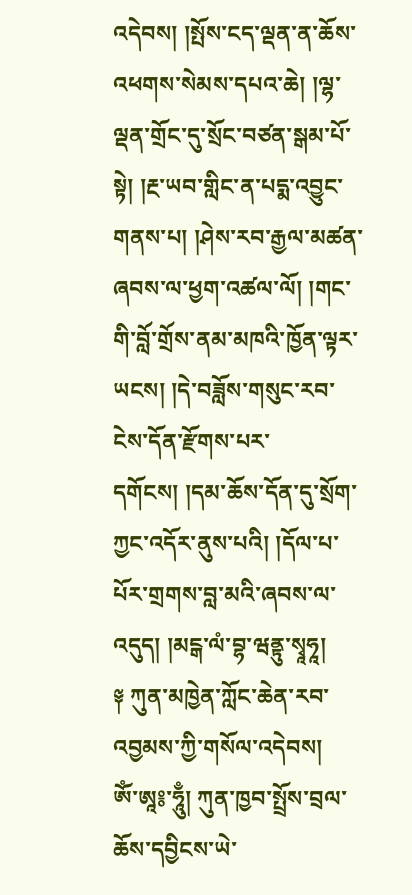འདེབས། །སྤོས་ངད་ལྡན་ན་ཆོས་འཕགས་སེམས་དཔའ་ཆེ། །ལྷ་ལྡན་གྲོང་དུ་སྲོང་བཙན་སྒམ་པོ་སྟེ། །རྔ་ཡབ་གླིང་ན་པདྨ་འབྱུང་གནས་པ། །ཤེས་རབ་རྒྱལ་མཚན་ཞབས་ལ་ཕྱག་འཚལ་ལོ། །གང་གི་བློ་གྲོས་ནམ་མཁའི་ཁྱོན་ལྟར་ཡངས། །དེ་བཟློས་གསུང་རབ་ངེས་དོན་རྫོགས་པར་དགོངས། །དམ་ཆོས་དོན་དུ་སྲོག་ཀྱང་འདོར་ནུས་པའི། །དོལ་པ་པོར་གྲགས་བླ་མའི་ཞབས་ལ་འདུད། །མངྒ་ལཾ་བྷ་ཝནྟུ་སྭཱཧཱ།
༈ ཀུན་མཁྱེན་ཀློང་ཆེན་རབ་འབྱམས་ཀྱི་གསོལ་འདེབས།
ཨོཾ་ཨཱ༔་ཧཱུྃ། ཀུན་ཁྱབ་སྤྲོས་བྲལ་ཆོས་དབྱིངས་ཡེ་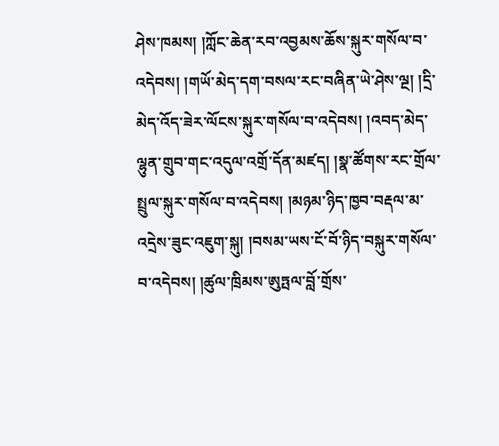ཤེས་ཁམས། །ཀློང་ཆེན་རབ་འབྱམས་ཆོས་སྐུར་གསོལ་བ་འདེབས། །གཡོ་མེད་དག་བསལ་རང་བཞིན་ཡེ་ཤེས་ལྔ། །དྲི་མེད་འོད་ཟེར་ལོངས་སྐུར་གསོལ་བ་འདེབས། །འབད་མེད་ལྷུན་གྲུབ་གང་འདུལ་འགྲོ་དོན་མཛད། །སྣ་ཚོགས་རང་གྲོལ་སྤྲུལ་སྐུར་གསོལ་བ་འདེབས། །མཉམ་ཉིད་ཁྱབ་བརྡལ་མ་འདྲེས་ཟུང་འཇུག་སྐུ། །བསམ་ཡས་ངོ་བོ་ཉིད་བསྐུར་གསོལ་བ་འདེབས། །ཚུལ་ཁྲིམས་ཨུཏྤལ་བློ་གྲོས་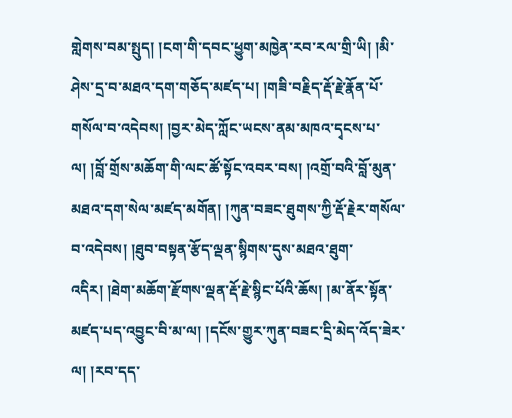གླེགས་བམ་སྤུད། །ངག་གི་དབང་ཕྱུག་མཁྱེན་རབ་རལ་གྲི་ཡི། །མི་ཤེས་དྲ་བ་མཐའ་དག་གཅོད་མཛད་པ། །གཟི་བརྗིད་རྡོ་རྗེ་རྣོན་པོ་གསོལ་བ་འདེབས། །བྱར་མེད་ཀློང་ཡངས་ནམ་མཁའ་དྭངས་པ་ལ། །བློ་གྲོས་མཆོག་གི་ལང་ཚོ་སྟོང་འབར་བས། །འགྲོ་བའི་བློ་མུན་མཐའ་དག་སེལ་མཛད་མགོན། །ཀུན་བཟང་ཐུགས་ཀྱི་རྡོ་རྗེར་གསོལ་བ་འདེབས། །ཐུབ་བསྟན་རྩོད་ལྡན་སྙིགས་དུས་མཐའ་ཐུག་འདིར། །ཐེག་མཆོག་རྫོགས་ལྡན་རྡོ་རྗེ་སྙིང་པོའི་ཆོས། །མ་ནོར་སྟོན་མཛད་པད་འབྱུང་བི་མ་ལ། །དངོས་གྱུར་ཀུན་བཟང་དྲི་མེད་འོད་ཟེར་ལ། །རབ་དད་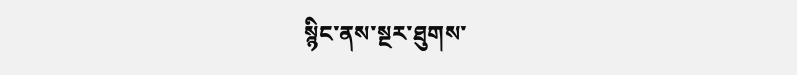སྙིང་ནས་སྔར་ཐུགས་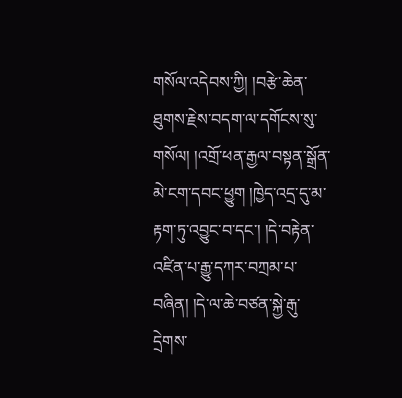གསོལ་འདེབས་ཀྱི། །བརྩེ་ཆེན་ཐུགས་རྗེས་བདག་ལ་དགོངས་སུ་གསོལ། །འགྲོ་ཕན་རྒྱལ་བསྟན་སྒྲོན་མེ་ངག་དབང་ཕྱུག །ཁྱེད་འདྲ་དུ་མ་རྟག་ཏུ་འབྱུང་བ་དང་། །དེ་བརྟེན་འཛིན་པ་རྒྱུ་དཀར་བཀྲམ་པ་བཞིན། །དེ་ལ་ཆེ་བཙན་སྐྱེ་རྒུ་དྲེགས་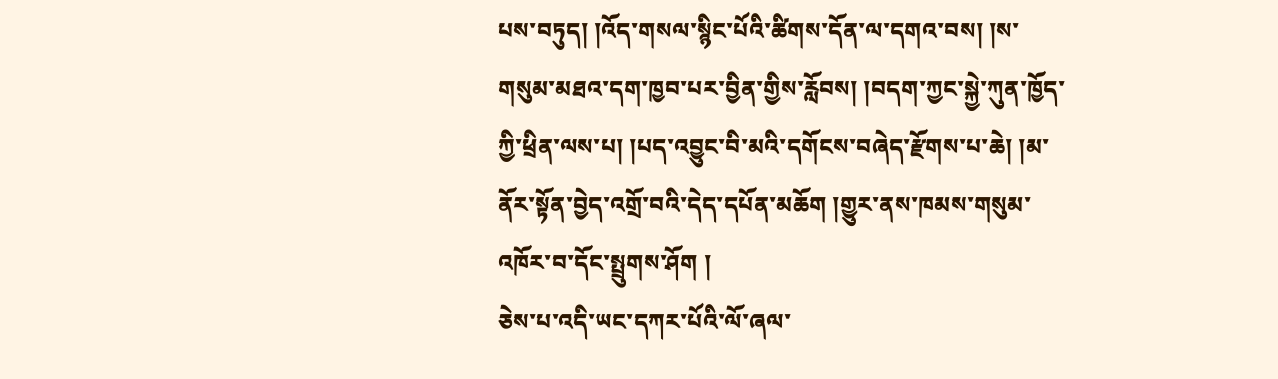པས་བཏུད། །འོད་གསལ་སྙིང་པོའི་ཚིགས་དོན་ལ་དགའ་བས། །ས་གསུམ་མཐའ་དག་ཁྱབ་པར་བྱིན་གྱིས་རློབས། །བདག་ཀྱང་སྐྱེ་ཀུན་ཁྱོད་ཀྱི་ཕྲིན་ལས་པ། །པད་འབྱུང་བི་མའི་དགོངས་བཞེད་རྫོགས་པ་ཆེ། །མ་ནོར་སྟོན་བྱེད་འགྲོ་བའི་དེད་དཔོན་མཆོག །གྱུར་ནས་ཁམས་གསུམ་འཁོར་བ་དོང་སྤྲུགས་ཤོག །
ཅེས་པ་འདི་ཡང་དཀར་པོའི་ལོ་ཞལ་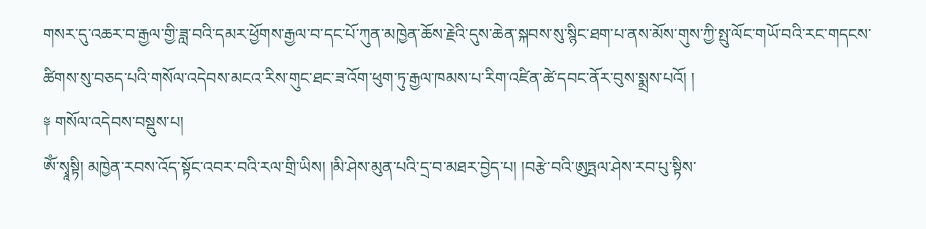གསར་དུ་འཆར་བ་རྒྱལ་གྱི་ཟླ་བའི་དམར་ཕྱོགས་རྒྱལ་བ་དང་པོ་ཀུན་མཁྱེན་ཆོས་རྗེའི་དུས་ཆེན་སྐབས་སུ་སྙིང་ཐག་པ་ནས་མོས་གུས་ཀྱི་སྤུ་ལོང་གཡོ་བའི་རང་གདངས་ཚིགས་སུ་བཅད་པའི་གསོལ་འདེབས་མངའ་རིས་གུང་ཐང་ཟ་འོག་ཕུག་ཏུ་རྒྱལ་ཁམས་པ་རིག་འཛིན་ཚེ་དབང་ནོར་བུས་སྨྲས་པའོ། །
༈ གསོལ་འདེབས་བསྡུས་པ།
ཨོཾ་སྭཱསྟི། མཁྱེན་རབས་འོད་སྟོང་འབར་བའི་རལ་གྲི་ཡིས། །མི་ཤེས་མུན་པའི་དྲ་བ་མཐར་བྱེད་པ། །བརྩེ་བའི་ཨུཏྤལ་ཤེས་རབ་པུ་སྟིས་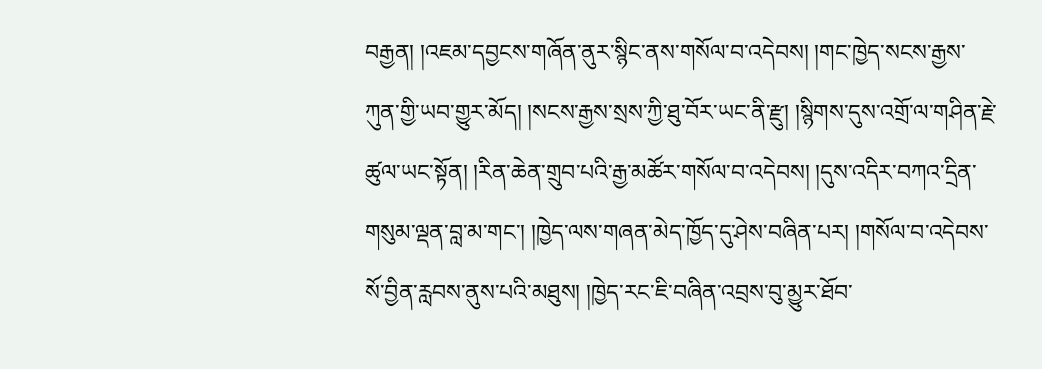བརྒྱན། །འཇམ་དབྱངས་གཞོན་ནུར་སྙིང་ནས་གསོལ་བ་འདེབས། །གང་ཁྱེད་སངས་རྒྱས་ཀུན་གྱི་ཡབ་གྱུར་མོད། །སངས་རྒྱས་སྲས་ཀྱི་ཐུ་བོར་ཡང་ནི་རྫུ། །སྙིགས་དུས་འགྲོ་ལ་གཤིན་རྗེ་ཚུལ་ཡང་སྟོན། །རིན་ཆེན་གྲུབ་པའི་རྒྱ་མཚོར་གསོལ་བ་འདེབས། །དུས་འདིར་བཀའ་དྲིན་གསུམ་ལྡན་བླ་མ་གང་། །ཁྱེད་ལས་གཞན་མེད་ཁྱོད་དུ་ཤེས་བཞིན་པར། །གསོལ་བ་འདེབས་སོ་བྱིན་རླབས་ནུས་པའི་མཐུས། །ཁྱེད་རང་ཇི་བཞིན་འབྲས་བུ་མྱུར་ཐོབ་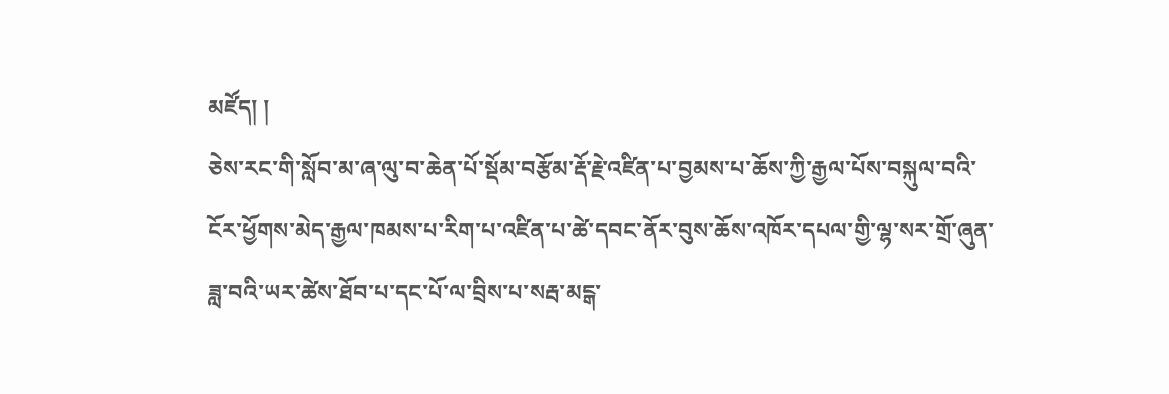མཛོད། །
ཅེས་རང་གི་སློབ་མ་ཞ་ལུ་བ་ཆེན་པོ་སྡོམ་བརྩོམ་རྡོ་རྗེ་འཛིན་པ་བྱམས་པ་ཆོས་ཀྱི་རྒྱལ་པོས་བསྐུལ་བའི་ངོར་ཕྱོགས་མེད་རྒྱལ་ཁམས་པ་རིག་པ་འཛིན་པ་ཚེ་དབང་ནོར་བུས་ཆོས་འཁོར་དཔལ་གྱི་ལྷ་སར་གྲོ་ཞུན་ཟླ་བའི་ཡར་ཚེས་ཐོབ་པ་དང་པོ་ལ་བྲིས་པ་སརྦ་མངྒ་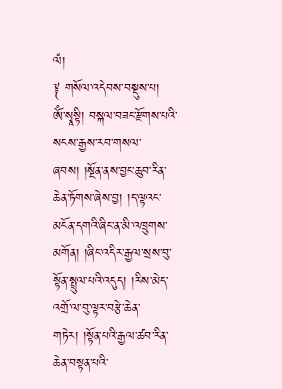ལཾ།
༈ གསོལ་འདེབས་བསྡུས་པ།
ཨོཾ་སྭཱསྟི། བསྐལ་བཟང་རྫོགས་པའི་སངས་རྒྱས་རབ་གསལ་ཞབས། །སྔོན་ནས་བྱང་ཆུབ་རིན་ཆེན་ཏོགས་ཞེས་བྱ། །ད་ལྟའང་མངོན་དགའི་ཞིང་ན་མི་འཁྲུགས་མགོན། །ཞིང་འདིར་རྒྱལ་སྲས་བུ་སྟོན་སྤྲུལ་པའི་འདུད། །རིས་མེད་འགྲོ་ལ་བུ་ལྟར་བརྩེ་ཆེན་གཏེར། །སྟོན་པའི་རྒྱལ་ཚབ་རིན་ཆེན་བསྟན་པའི་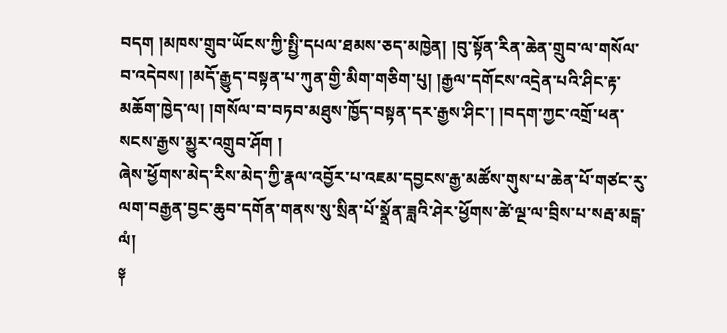བདག །མཁས་གྲུབ་ཡོངས་ཀྱི་སྤྱི་དཔལ་ཐམས་ཅད་མཁྱེན། །བུ་སྟོན་རིན་ཆེན་གྲུབ་ལ་གསོལ་བ་འདེབས། །མདོ་རྒྱུད་བསྟན་པ་ཀུན་གྱི་མིག་གཅིག་པུ། །རྒྱལ་དགོངས་འདྲེན་པའི་ཤིང་རྟ་མཆོག་ཁྱེད་ལ། །གསོལ་བ་བཏབ་མཐུས་ཁྱོད་བསྟན་དར་རྒྱས་ཤིང་། །བདག་ཀྱང་འགྲོ་ཕན་སངས་རྒྱས་མྱུར་འགྲུབ་ཤོག །
ཞེས་ཕྱོགས་མེད་རིས་མེད་ཀྱི་རྣལ་འབྱོར་པ་འཇམ་དབྱངས་རྒྱ་མཚོས་གུས་པ་ཆེན་པོ་གཙང་རུ་ལག་བརྒྱན་བྱང་ཆུབ་དགོན་གནས་སུ་སྲིན་པོ་སྣྲོན་ཟླའི་ཤེར་ཕྱོགས་ཚེ་ལྔ་ལ་བྲིས་པ་སརྦ་མངྒ་ལཾ།
༈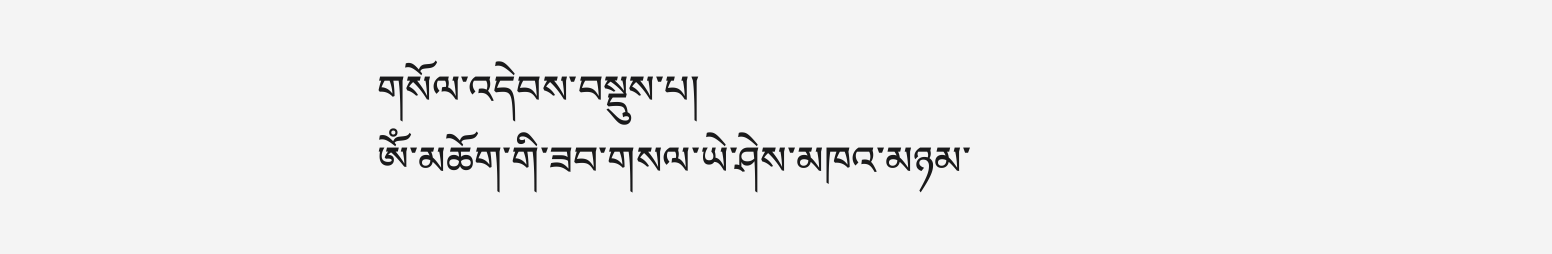གསོལ་འདེབས་བསྡུས་པ།
ཨོཾ་མཆོག་གི་ཟབ་གསལ་ཡེ་ཤེས་མཁའ་མཉམ་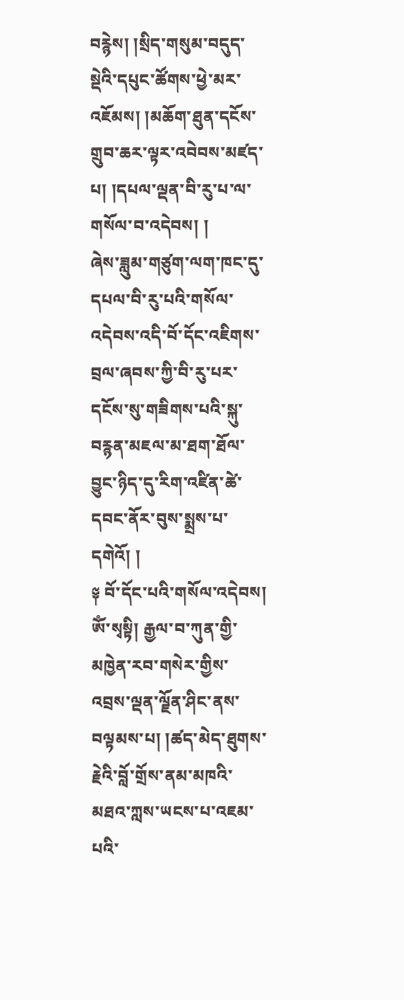བརྙེས། །སྲིད་གསུམ་བདུད་སྡེའི་དཔུང་ཚོགས་ཕྱེ་མར་འཇོམས། །མཆོག་ཐུན་དངོས་གྲུབ་ཆར་ལྟར་འབེབས་མཛད་པ། །དཔལ་ལྡན་བི་རུ་པ་ལ་གསོལ་བ་འདེབས། །
ཞེས་ཟླུམ་གཙུག་ལག་ཁང་དུ་དཔལ་བི་རུ་པའི་གསོལ་འདེབས་འདི་བོ་དོང་འཇིགས་བྲལ་ཞབས་ཀྱི་བི་རུ་པར་དངོས་སུ་གཟིགས་པའི་སྐུ་བརྙན་མཇལ་མ་ཐག་ཐོལ་བྱུང་ཉིད་དུ་རིག་འཛིན་ཚེ་དབང་ནོར་བུས་སྨྲས་པ་དགེའོ། །
༈ བོ་དོང་པའི་གསོལ་འདེབས།
ཨོཾ་སྭསྟི། རྒྱལ་བ་ཀུན་གྱི་མཁྱེན་རབ་གསེར་གྱིས་འབྲས་ལྡན་ལྗོན་ཤིང་ནས་བལྟམས་པ། །ཚད་མེད་ཐུགས་རྗེའི་བློ་གྲོས་ནམ་མཁའི་མཐའ་ཀླས་ཡངས་པ་འཇམ་པའི་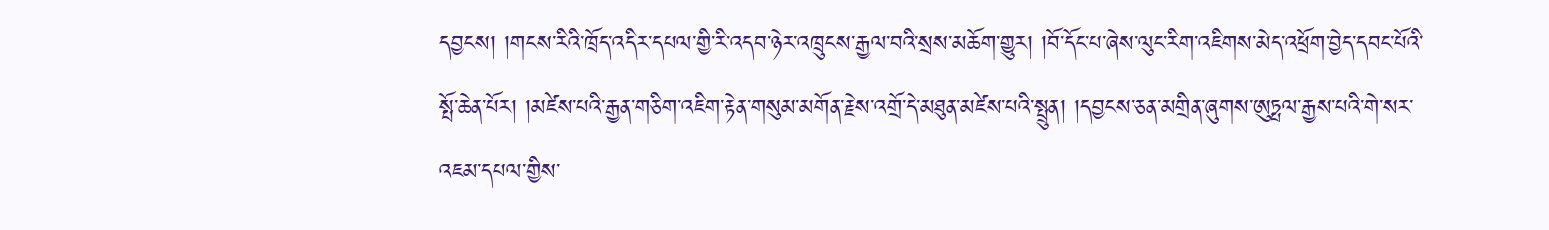དབྱངས། །གངས་རིའི་ཁྲོད་འདིར་དཔལ་གྱི་རི་འདབ་ཉེར་འཁྲུངས་རྒྱལ་བའི་སྲས་མཆོག་གྱུར། །བོ་དོང་པ་ཞེས་ལུང་རིག་འཇིགས་མེད་འཕྲོག་བྱེད་དབང་པོའི་སྤོ་ཆེན་པོར། །མཛེས་པའི་རྒྱན་གཅིག་འཇིག་རྟེན་གསུམ་མགོན་རྗེས་འགྲོ་དེ་མཐུན་མཛེས་པའི་སྤྲུན། །དབྱངས་ཅན་མགྲིན་ཞུགས་ཨུཏྤལ་རྒྱས་པའི་གེ་སར་འཇམ་དཔལ་གྱིས་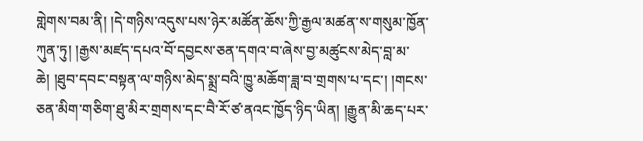གླེགས་བམ་ནི། །དེ་གཉིས་འདུས་པས་ཉེར་མཚོན་ཆོས་ཀྱི་རྒྱལ་མཚན་ས་གསུམ་ཁྱོན་ཀུན་ཏུ། །རྒྱས་མཛད་དཔའ་བོ་དབྱངས་ཅན་དགའ་བ་ཞེས་བྱ་མཚུངས་མེད་བླ་མ་ཆེ། །ཐུབ་དབང་བསྟན་ལ་གཉིས་མེད་སྨྲ་བའི་ཁྱུ་མཆོག་ཟླ་བ་གྲགས་པ་དང་། །གངས་ཅན་མིག་གཅིག་ཐུ་མིར་གྲགས་དང་བཻ་རོ་ཙ་ནའང་ཁྱོད་ཉིད་ཡིན། །རྒྱུན་མི་ཆད་པར་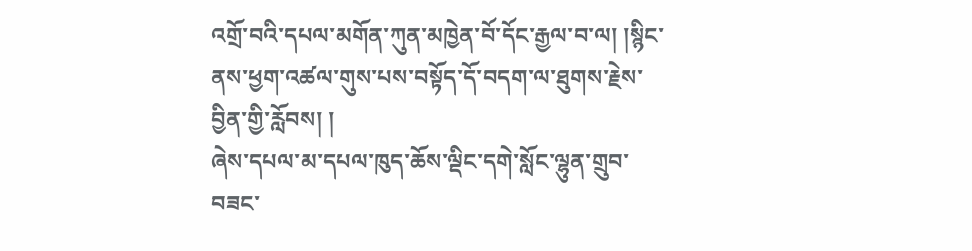འགྲོ་བའི་དཔལ་མགོན་ཀུན་མཁྱེན་བོ་དོང་རྒྱལ་བ་ལ། །སྙིང་ནས་ཕྱག་འཚལ་གུས་པས་བསྟོད་དོ་བདག་ལ་ཐུགས་རྗེས་བྱིན་གྱི་རློབས། །
ཞེས་དཔལ་མ་དཔལ་ཁུད་ཆོས་ལྡིང་དགེ་སློང་ལྷུན་གྲུབ་བཟང་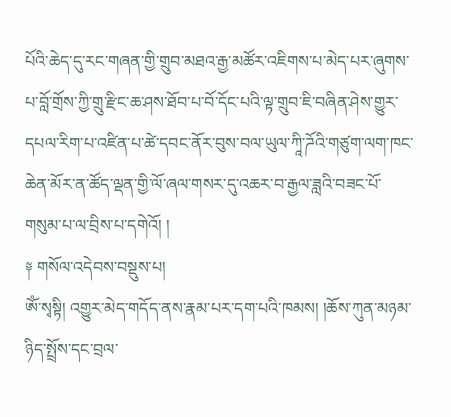པོའི་ཆེད་དུ་རང་གཞན་གྱི་གྲུབ་མཐའ་རྒྱ་མཚོར་འཇིགས་པ་མེད་པར་ཞུགས་པ་བློ་གྲོས་ཀྱི་གྲུ་རྫིང་ཆ་ཤས་ཐོབ་པ་བོ་དོང་པའི་ལྟ་གྲུབ་ཇི་བཞིན་ཤེས་གྱུར་དཔལ་རིག་པ་འཛིན་པ་ཚེ་དབང་ནོར་བུས་བལ་ཡུལ་ཀཱི་ཌོའི་གཙུག་ལག་ཁང་ཆེན་མོར་ན་ཚོད་ལྡན་གྱི་ལོ་ཞལ་གསར་དུ་འཆར་བ་རྒྱལ་ཟླའི་བཟང་པོ་གསུམ་པ་ལ་བྲིས་པ་དགེའོ། །
༈ གསོལ་འདེབས་བསྡུས་པ།
ཨོཾ་སྭསྟི། འགྱུར་མེད་གདོད་ནས་རྣམ་པར་དག་པའི་ཁམས། །ཆོས་ཀུན་མཉམ་ཉིད་སྤྲོས་དང་བྲལ་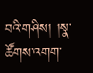བའི་གཤིས། །སྣ་ཚོགས་འགག་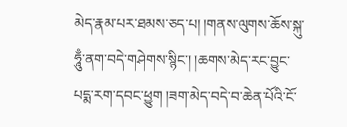མེད་རྣམ་པར་ཐམས་ཅད་པ། །གནས་ལུགས་ཆོས་སྐུ་ཧཱུྃ་ནག་བདེ་གཤེགས་སྙིང་། །ཆགས་མེད་རང་བྱུང་པདྨ་རག་དབང་ཕྱུག །ཟག་མེད་བདེ་བ་ཆེན་པོའི་ངོ་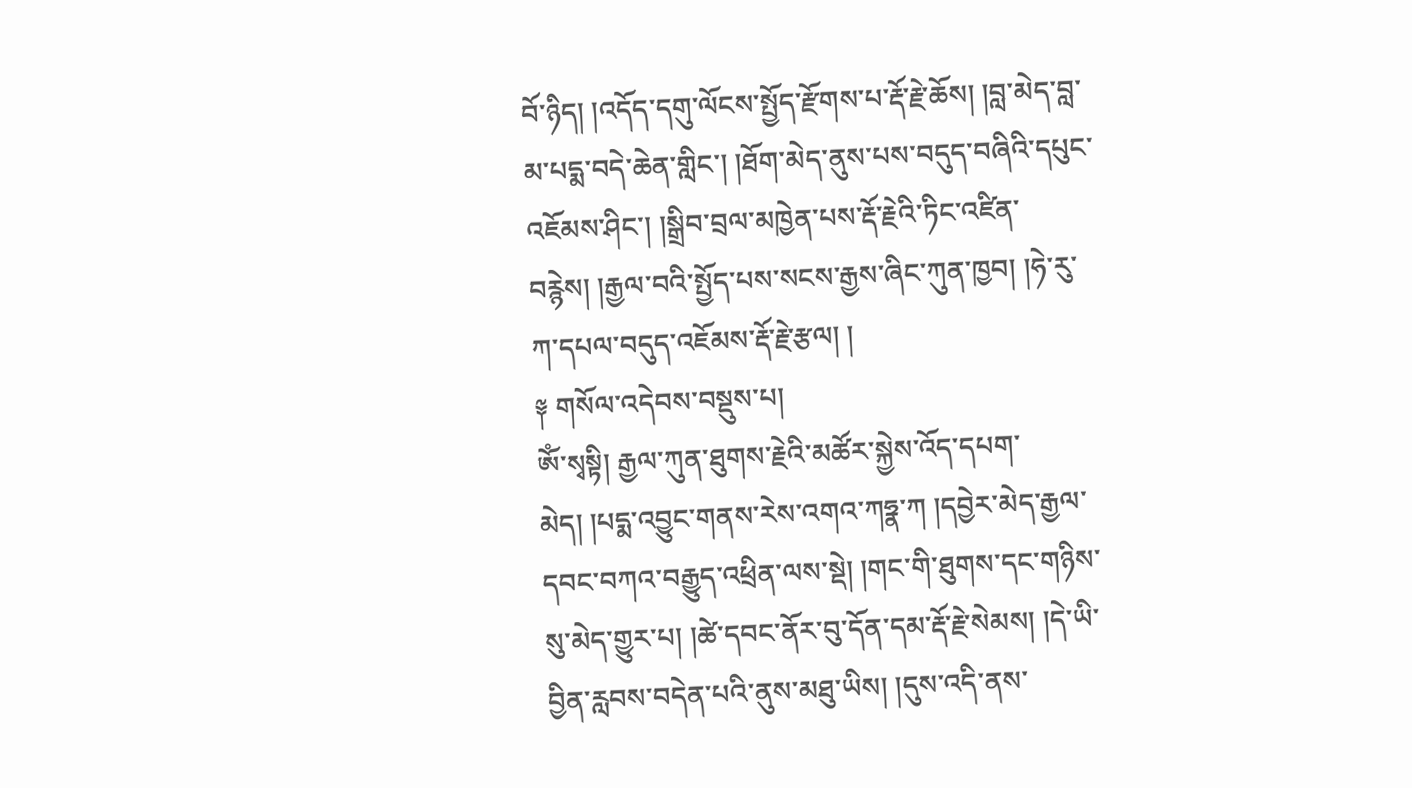བོ་ཉིད། །འདོད་དགུ་ལོངས་སྤྱོད་རྫོགས་པ་རྡོ་རྗེ་ཆོས། །བླ་མེད་བླ་མ་པདྨ་བདེ་ཆེན་གླིང་། །ཐོག་མེད་ནུས་པས་བདུད་བཞིའི་དཔུང་འཇོམས་ཤིང་། །སྒྲིབ་བྲལ་མཁྱེན་པས་རྡོ་རྗེའི་ཏིང་འཛིན་བརྙེས། །རྒྱལ་བའི་སྤྱོད་པས་སངས་རྒྱས་ཞིང་ཀུན་ཁྱབ། །ཧེ་རུ་ཀ་དཔལ་བདུད་འཇོམས་རྡོ་རྗེ་རྩལ། །
༈ གསོལ་འདེབས་བསྡུས་པ།
ཨོཾ་སྭསྟི། རྒྱལ་ཀུན་ཐུགས་རྗེའི་མཚོར་སྐྱེས་འོད་དཔག་མེད། །པདྨ་འབྱུང་གནས་རེས་འགའ་ཀཧྣ་ཀ །དབྱེར་མེད་རྒྱལ་དབང་བཀའ་བརྒྱུད་འཕྲིན་ལས་སྡེ། །གང་གི་ཐུགས་དང་གཉིས་སུ་མེད་གྱུར་པ། །ཚེ་དབང་ནོར་བུ་དོན་དམ་རྡོ་རྗེ་སེམས། །དེ་ཡི་བྱིན་རླབས་བདེན་པའི་ནུས་མཐུ་ཡིས། །དུས་འདི་ནས་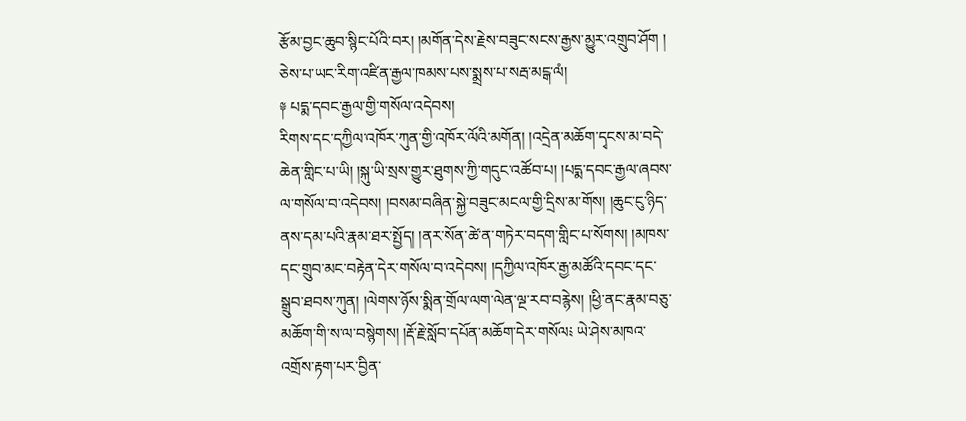རྩོམ་བྱང་ཆུབ་སྙིང་པོའི་བར། །མགོན་དེས་རྗེས་བཟུང་སངས་རྒྱས་མྱུར་འགྲུབ་ཤོག །
ཅེས་པ་ཡང་རིག་འཛིན་རྒྱལ་ཁམས་པས་སྨྲས་པ་སརྦ་མངྒ་ལཾ།
༈ པདྨ་དབང་རྒྱལ་གྱི་གསོལ་འདེབས།
རིགས་དང་དཀྱིལ་འཁོར་ཀུན་གྱི་འཁོར་ལོའི་མགོན། །འདྲེན་མཆོག་དྭངས་མ་བདེ་ཆེན་གླིང་པ་ཡི། །སྐུ་ཡི་སྲས་གྱུར་ཐུགས་ཀྱི་གདུང་འཚོབ་པ། །པདྨ་དབང་རྒྱལ་ཞབས་ལ་གསོལ་བ་འདེབས། །བསམ་བཞིན་སྐྱེ་བཟུང་མངལ་གྱི་དྲིས་མ་གོས། །ཆུང་ངུ་ཉིད་ནས་དམ་པའི་རྣམ་ཐར་སྤྱོད། །ནར་སོན་ཚེ་ན་གཏེར་བདག་གླིང་པ་སོགས། །མཁས་དང་གྲུབ་མང་བརྟེན་དེར་གསོལ་བ་འདེབས། །དཀྱིལ་འཁོར་རྒྱ་མཚོའི་དབང་དང་སྒྲུབ་ཐབས་ཀུན། །ལེགས་ཉོས་སྨིན་གྲོལ་ལག་ལེན་ལྔ་རབ་བརྙེས། །ཕྱི་ནང་རྣམ་བཅུ་མཆོག་གི་ས་ལ་བསྙེགས། །རྡོ་རྗེ་སློབ་དཔོན་མཆོག་དེར་གསོལ༴ ཡེ་ཤེས་མཁའ་འགྲོས་རྟག་པར་བྱིན་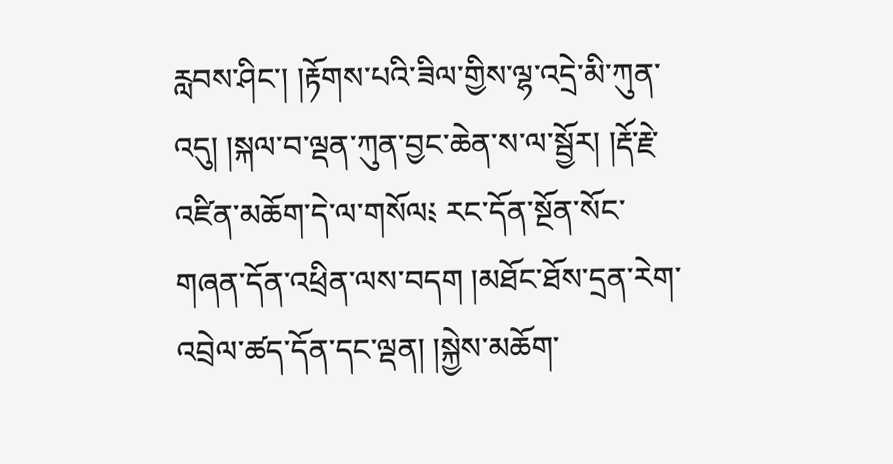རླབས་ཤིང་། །རྟོགས་པའི་ཟིལ་གྱིས་ལྷ་འདྲེ་མི་ཀུན་འདུ། །སྐལ་བ་ལྡན་ཀུན་བྱང་ཆེན་ས་ལ་སྦྱོར། །རྡོ་རྗེ་འཛིན་མཆོག་དེ་ལ་གསོལ༴ རང་དོན་སྔོན་སོང་གཞན་དོན་འཕྲིན་ལས་བདག །མཐོང་ཐོས་དྲན་རེག་འབྲེལ་ཚད་དོན་དང་ལྡན། །སྐྱེས་མཆོག་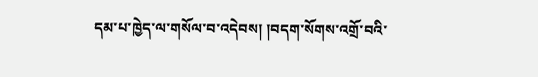དམ་པ་ཁྱེད་ལ་གསོལ་བ་འདེབས། །བདག་སོགས་འགྲོ་བའི་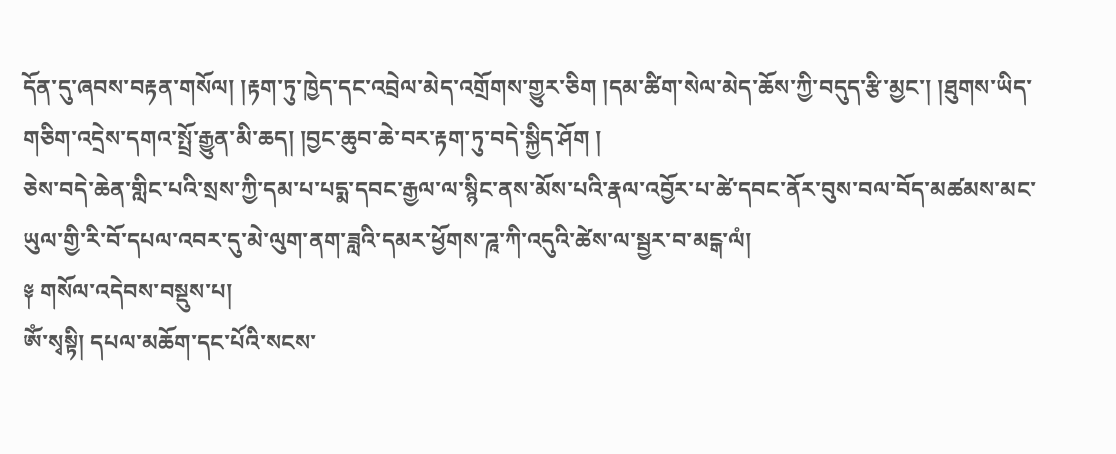དོན་དུ་ཞབས་བརྟན་གསོལ། །རྟག་ཏུ་ཁྱེད་དང་འབྲེལ་མེད་འགྲོགས་གྱུར་ཅིག །དམ་ཚིག་སེལ་མེད་ཆོས་ཀྱི་བདུད་རྩི་མྱང་། །ཐུགས་ཡིད་གཅིག་འདྲེས་དགའ་སྤྲོ་རྒྱུན་མི་ཆད། །བྱང་ཆུབ་ཆེ་བར་རྟག་ཏུ་བདེ་སྐྱིད་ཤོག །
ཅེས་བདེ་ཆེན་གླིང་པའི་སྲས་ཀྱི་དམ་པ་པདྨ་དབང་རྒྱལ་ལ་སྙིང་ནས་མོས་པའི་རྣལ་འབྱོར་པ་ཚེ་དབང་ནོར་བུས་བལ་བོད་མཚམས་མང་ཡུལ་གྱི་རི་བོ་དཔལ་འབར་དུ་མེ་ལུག་ནག་ཟླའི་དམར་ཕྱོགས་ཌཱ་ཀི་འདུའི་ཚེས་ལ་སྦྱར་བ་མངྒ་ལཾ།
༈ གསོལ་འདེབས་བསྡུས་པ།
ཨོཾ་སྭསྟི། དཔལ་མཆོག་དང་པོའི་སངས་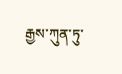རྒྱས་ཀུན་ཏུ་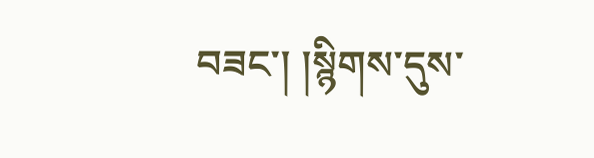བཟང་། །སྙིགས་དུས་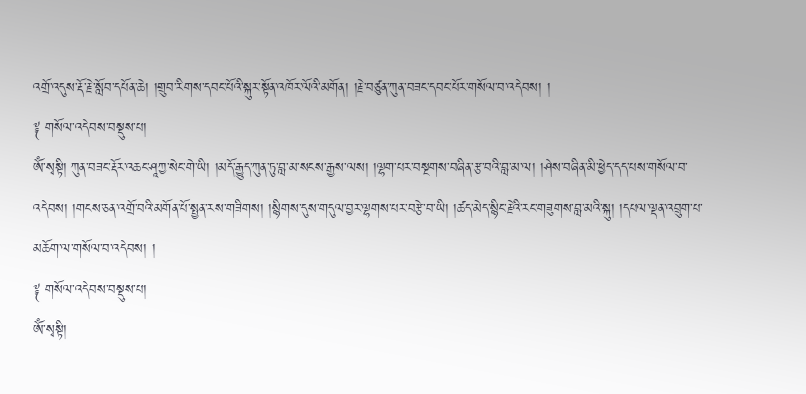འགྲོ་འདུས་རྡོ་རྗེ་སློབ་དཔོན་ཆེ། །གྲུབ་རིགས་དབང་པོའི་སྐུར་སྟོན་འཁོར་ལོའི་མགོན། །རྗེ་བཙུན་ཀུན་བཟང་དབང་པོར་གསོལ་བ་འདེབས། །
༈ གསོལ་འདེབས་བསྡུས་པ།
ཨོཾ་སྭསྟི། ཀུན་བཟང་རྡོར་འཆང་ཤཱཀྱ་སེང་གེ་ཡི། །མདོ་རྒྱུད་ཀུན་ཏུ་བླ་མ་སངས་རྒྱས་ལས། །ལྷག་པར་བསྔགས་བཞིན་རྩ་བའི་བླ་མ་ལ། །ཤེས་བཞིན་མི་ཕྱེད་དད་པས་གསོལ་བ་འདེབས། །གངས་ཅན་འགྲོ་བའི་མགོན་པོ་སྤྱན་རས་གཟིགས། །སྙིགས་དུས་གདུལ་བྱར་ལྷགས་པར་བརྩེ་བ་ཡི། །ཚད་མེད་སྙིང་རྗེའི་རང་གཟུགས་བླ་མའི་སྐུ། །དཔལ་ལྡན་འབྲུག་པ་མཆོག་ལ་གསོལ་བ་འདེབས། །
༈ གསོལ་འདེབས་བསྡུས་པ།
ཨོཾ་སྭསྟི།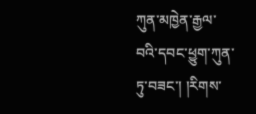ཀུན་མཁྱེན་རྒྱལ་བའི་དབང་ཕྱུག་ཀུན་ཏུ་བཟང་། །རིགས་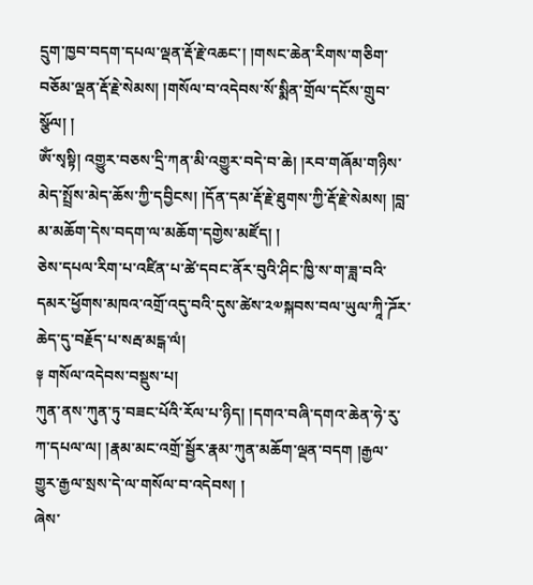དྲུག་ཁྱབ་བདག་དཔལ་ལྡན་རྡོ་རྗེ་འཆང་། །གསང་ཆེན་རིགས་གཅིག་བཅོམ་ལྡན་རྡོ་རྗེ་སེམས། །གསོལ་བ་འདེབས་སོ་སྨིན་གྲོལ་དངོས་གྲུབ་སྩོལ། །
ཨོཾ་སྭསྟི། འགྱུར་བཅས་དྲི་ཀན་མི་འགྱུར་བདེ་བ་ཆེ། །རབ་གཞོམ་གཉིས་མེད་སྤྲོས་མེད་ཆོས་ཀྱི་དབྱིངས། །དོན་དམ་རྡོ་རྗེ་ཐུགས་ཀྱི་རྡོ་རྗེ་སེམས། །བླ་མ་མཆོག་དེས་བདག་ལ་མཆོག་དགྱེས་མཛོད། །
ཅེས་དཔལ་རིག་པ་འཛིན་པ་ཚེ་དབང་ནོར་བུའི་ཤིང་ཁྱི་ས་ག་ཟླ་བའི་དམར་ཕྱོགས་མཁའ་འགྲོ་འདུ་བའི་དུས་ཚེས་༢༧སྐབས་བལ་ཡུལ་ཀཱི་ཌོར་ཆེད་དུ་བརྗོད་པ་སརྦ་མངྒ་ལཾ།
༈ གསོལ་འདེབས་བསྡུས་པ།
ཀུན་ནས་ཀུན་ཏུ་བཟང་པོའི་རོལ་པ་ཉིད། །དགའ་བཞི་དགའ་ཆེན་ཧེ་རུ་ཀ་དཔལ་ལ། །རྣམ་མང་འགྲོ་སྦྱོར་རྣམ་ཀུན་མཆོག་ལྡན་བདག །རྒྱལ་གྱུར་རྒྱལ་སྲས་དེ་ལ་གསོལ་བ་འདེབས། །
ཞེས་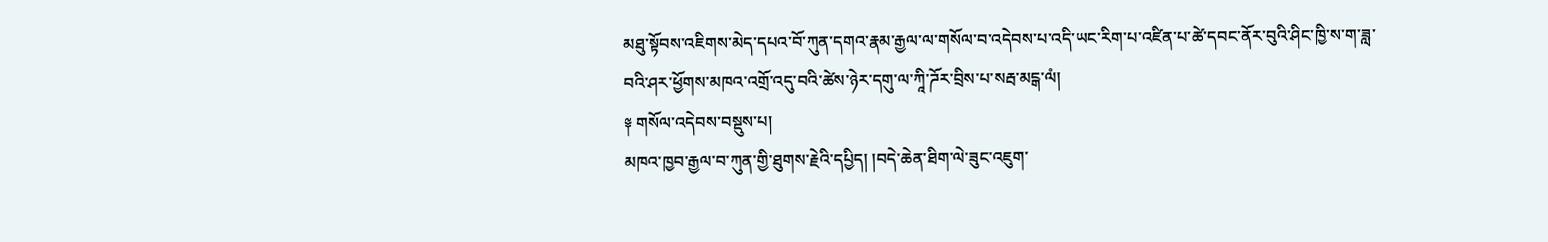མཐུ་སྟོབས་འཇིགས་མེད་དཔའ་བོ་ཀུན་དགའ་རྣམ་རྒྱལ་ལ་གསོལ་བ་འདེབས་པ་འདི་ཡང་རིག་པ་འཛིན་པ་ཚེ་དབང་ནོར་བུའི་ཤིང་ཁྱི་ས་ག་ཟླ་བའི་ཤར་ཕྱོགས་མཁའ་འགྲོ་འདུ་བའི་ཚེས་ཉེར་དགུ་ལ་ཀཱི་ཌོར་བྲིས་པ་སརྦ་མངྒ་ལཾ།
༈ གསོལ་འདེབས་བསྡུས་པ།
མཁའ་ཁྱབ་རྒྱལ་བ་ཀུན་གྱི་ཐུགས་རྗེའི་དཔྱིད། །བདེ་ཆེན་ཐིག་ལེ་ཟུང་འཇུག་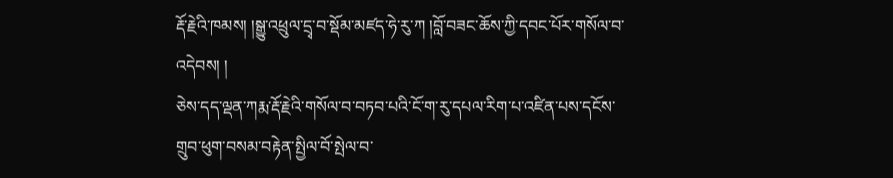རྡོ་རྗེའི་ཁམས། །སྒྱུ་འཕྲུལ་དྲྭ་བ་སྡོམ་མཛད་ཧེ་རུ་ཀ །བློ་བཟང་ཆོས་ཀྱི་དབང་པོར་གསོལ་བ་འདེབས། །
ཅེས་དད་ལྡན་ཀརྨ་རྡོ་རྗེའི་གསོལ་བ་བཏབ་པའི་ངོ་ག་རུ་དཔལ་རིག་པ་འཛིན་པས་དངོས་གྲུབ་ཕུག་བསམ་བརྟེན་སྤྱིལ་བོ་སྤེལ་བ་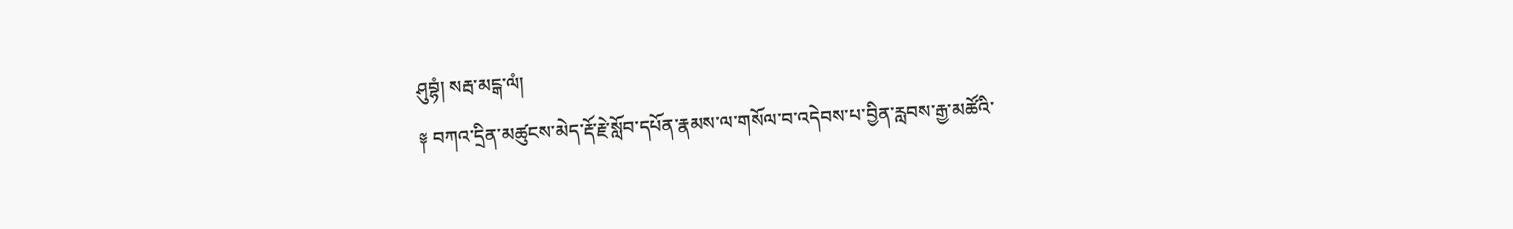ཤུབྷཾ། སརྦ་མངྒ་ལཾ།
༈ བཀའ་དྲིན་མཚུངས་མེད་རྡོ་རྗེ་སློབ་དཔོན་རྣམས་ལ་གསོལ་བ་འདེབས་པ་བྱིན་རླབས་རྒྱ་མཚོའི་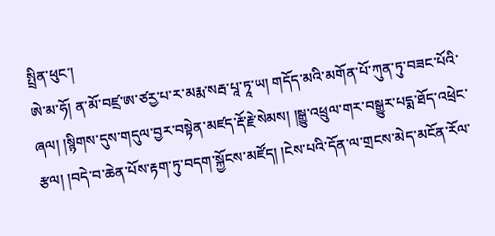སྤྲིན་ཕུང་།
ཨེ་མ་ཧོ། ན་མོ་བཛྲ་ཨ་ཙརྱ་པ་ར་མརྨ་སརྦ་པཱ་ཏཱ་ཡ། གདོད་མའི་མགོན་པོ་ཀུན་ཏུ་བཟང་པོའི་ཞལ། །སྙིགས་དུས་གདུལ་བྱར་བསྟེན་མཛད་རྡོ་རྗེ་སེམས། །སྒྱུ་འཕྲུལ་གར་བསྒྱུར་པདྨ་ཐོད་འཕྲེང་རྩལ། །བདེ་བ་ཆེན་པོས་རྟག་ཏུ་བདག་སྐྱོངས་མཛོད། །ངེས་པའི་དོན་ལ་གྲངས་མེད་མངོན་རོལ་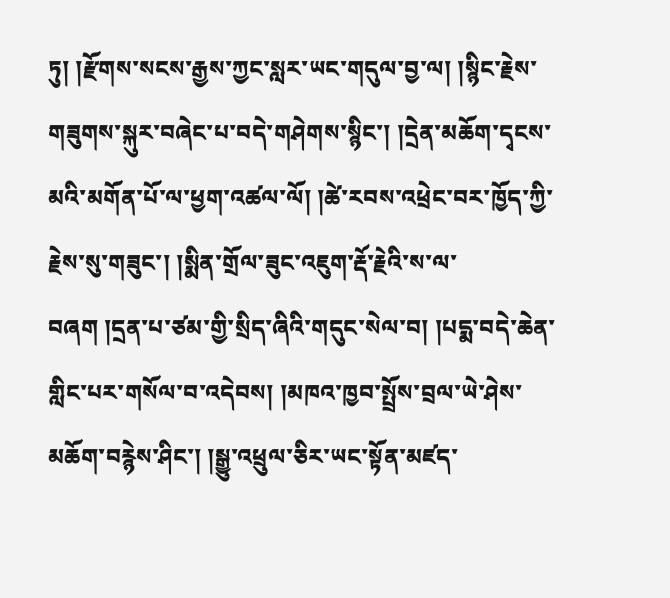ཏུ། །རྫོགས་སངས་རྒྱས་ཀྱང་སླར་ཡང་གདུལ་བྱ་ལ། །སྙིང་རྗེས་གཟུགས་སྐུར་བཞེང་པ་བདེ་གཤེགས་སྙིང་། །དྲེན་མཆོག་དྭངས་མའི་མགོན་པོ་ལ་ཕྱག་འཚལ་ལོ། །ཚེ་རབས་འཕྲེང་བར་ཁྱོད་ཀྱི་རྗེས་སུ་གཟུང་། །སྨིན་གྲོལ་ཟུང་འཇུག་རྡོ་རྗེའི་ས་ལ་བཞག །དྲན་པ་ཙམ་གྱི་སྲིད་ཞིའི་གདུང་སེལ་བ། །པདྨ་བདེ་ཆེན་གླིང་པར་གསོལ་བ་འདེབས། །མཁའ་ཁྱབ་སྤྲོས་བྲལ་ཡེ་ཤེས་མཆོག་བརྙེས་ཤིང་། །སྒྱུ་འཕྲུལ་ཅིར་ཡང་སྟོན་མཛད་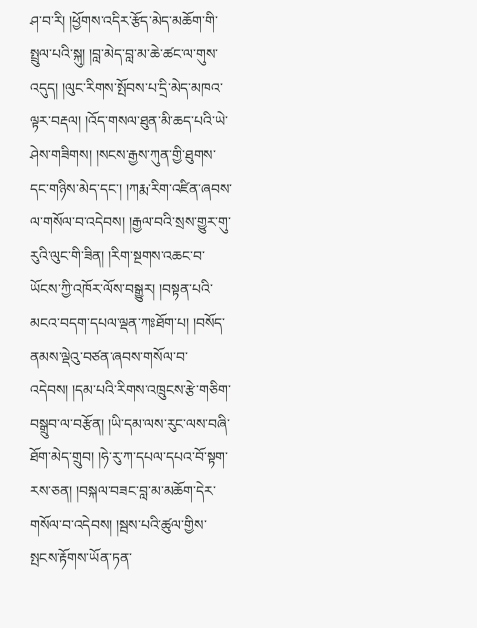ཤ་བ་རི། །ཕྱོགས་འདིར་རྩོད་མེད་མཆོག་གི་སྤྲུལ་པའི་སྐུ། །བླ་མེད་བླ་མ་ཆེ་ཚང་ལ་གུས་འདུད། །ལུང་རིགས་སྤོབས་པ་དྲི་མེད་མཁའ་ལྟར་བརྡལ། །འོད་གསལ་ཐུན་མི་ཆད་པའི་ཡེ་ཤེས་གཟིགས། །སངས་རྒྱས་ཀུན་གྱི་ཐུགས་དང་གཉིས་མེད་དང་། །ཀརྨ་རིག་འཛིན་ཞབས་ལ་གསོལ་བ་འདེབས། །རྒྱལ་བའི་སྲས་གྱུར་གུ་རུའི་ལུང་གི་ཟིན། །རིག་སྔགས་འཆང་བ་ཡོངས་ཀྱི་འཁོར་ལོས་བསྒྱུར། །བསྟན་པའི་མངའ་བདག་དཔལ་ལྡན་ཀཿཐོག་པ། །བསོད་ནམས་ལྡེའུ་བཙན་ཞབས་གསོལ་བ་འདེབས། །དམ་པའི་རིགས་འཁྲུངས་རྩེ་གཅིག་བསྒྲུབ་ལ་བརྩོན། །ཡི་དམ་ལས་རུང་ལས་བཞི་ཐོག་མེད་གྲུབ། །ཧེ་རུ་ཀ་དཔལ་དཔའ་བོ་སྟག་རས་ཅན། །བསྐལ་བཟང་བླ་མ་མཆོག་དེར་གསོལ་བ་འདེབས། །སྦས་པའི་ཚུལ་གྱིས་སྤངས་རྟོགས་ཡོན་ཏན་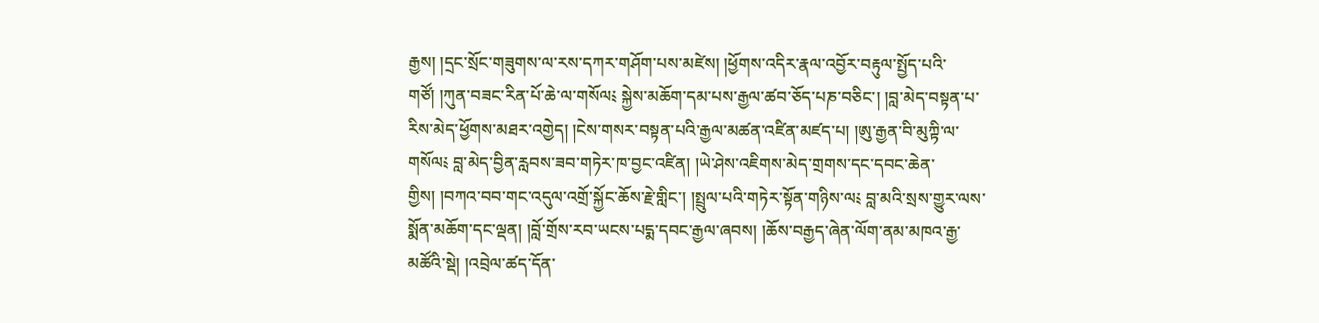རྒྱས། །དྲང་སྲོང་གཟུགས་ལ་རས་དཀར་གཤོག་པས་མཛེས། །ཕྱོགས་འདིར་རྣལ་འབྱོར་བརྟུལ་སྤྱོད་པའི་གཙོ། །ཀུན་བཟང་རིན་པོ་ཆེ་ལ་གསོལ༴ སྐྱེས་མཆོག་དམ་པས་རྒྱལ་ཚབ་ཅོད་པཎ་བཅིང་། །བླ་མེད་བསྟན་པ་རིས་མེད་ཕྱོགས་མཐར་འགྱེད། །ངེས་གསར་བསྟན་པའི་རྒྱལ་མཚན་འཛིན་མཛད་པ། །ཨུ་རྒྱན་བི་མུཀྟི་ལ་གསོལ༴ བླ་མེད་བྱིན་རླབས་ཟབ་གཏེར་ཁ་བྱང་འཛིན། །ཡེ་ཤེས་འཇིགས་མེད་གྲགས་དང་དབང་ཆེན་གྱིས། །བཀའ་བབ་གང་འདུལ་འགྲོ་སྐྱོང་ཆོས་རྗེ་གླིང་། །སྤྲུལ་པའི་གཏེར་སྟོན་གཉིས་ལ༴ བླ་མའི་སྲས་གྱུར་ལས་སྨོན་མཆོག་དང་ལྡན། །བློ་གྲོས་རབ་ཡངས་པདྨ་དབང་རྒྱལ་ཞབས། །ཆོས་བརྒྱད་ཞེན་ལོག་ནམ་མཁའ་རྒྱ་མཚོའི་སྡེ། །འབྲེལ་ཚད་དོན་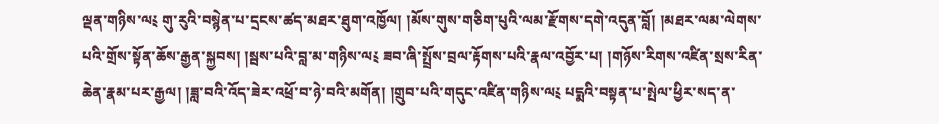ལྡན་གཉིས་ལ༴ གུ་རུའི་བསྙེན་པ་དྲངས་ཚད་མཐར་ཐུག་འཁྱོལ། །མོས་གུས་གཅིག་པུའི་ལམ་རྫོགས་དགེ་འདུན་བློ། །མཐར་ལམ་ལེགས་པའི་གྲོས་སྟོན་ཆོས་རྒྱན་སྐྱབས། །སྦས་པའི་བླ་མ་གཉིས་ལ༴ ཟབ་ཞི་སྤྲོས་བྲལ་རྟོགས་པའི་རྣལ་འབྱོར་པ། །གཉོས་རིགས་འཛིན་སྲས་རིན་ཆེན་རྣམ་པར་རྒྱལ། །ཟླ་བའི་འོད་ཟེར་འཕྲོ་བ་ཉེ་བའི་མགོན། །གྲུབ་པའི་གདུང་འཛིན་གཉིས་ལ༴ པདྨའི་བསྟན་པ་སྤེལ་ཕྱིར་སད་ན་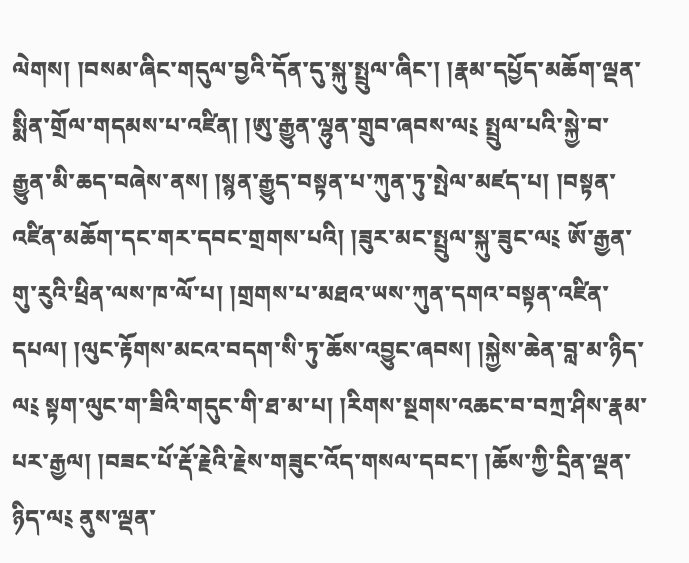ལེགས། །བསམ་ཞིང་གདུལ་བྱའི་དོན་དུ་སྐུ་སྤྲུལ་ཞིང་། །རྣམ་དཔྱོད་མཆོག་ལྡན་སྨིན་གྲོལ་གདམས་པ་འཛིན། །ཨུ་རྒྱུན་ལྷུན་གྲུབ་ཞབས་ལ༴ སྤྲུལ་པའི་སྐྱེ་བ་རྒྱུན་མི་ཆད་བཞེས་ནས། །སྙན་རྒྱུད་བསྟན་པ་ཀུན་ཏུ་སྤེལ་མཛད་པ། །བསྟན་འཛིན་མཆོག་དང་གར་དབང་གྲགས་པའི། །ཟུར་མང་སྤྲུལ་སྐུ་ཟུང་ལ༴ ཨོ་རྒྱན་གུ་རུའི་ཕྲིན་ལས་ཁ་ལོ་པ། །གྲགས་པ་མཐའ་ཡས་ཀུན་དགའ་བསྟན་འཛིན་དཔལ། །ལུང་རྟོགས་མངའ་བདག་སི་ཏུ་ཆོས་འབྱུང་ཞབས། །སྐྱེས་ཆེན་བླ་མ་ཉིད་ལ༴ སྟག་ལུང་ག་ཟིའི་གདུང་གི་ཐ་མ་པ། །རིགས་སྔགས་འཆང་བ་བཀྲ་ཤིས་རྣམ་པར་རྒྱལ། །བཟང་པོ་རྡོ་རྗེའི་རྗེས་གཟུང་འོད་གསལ་དབང་། །ཆོས་ཀྱི་དྲིན་ལྡན་ཉིད་ལ༴ ནུས་ལྡན་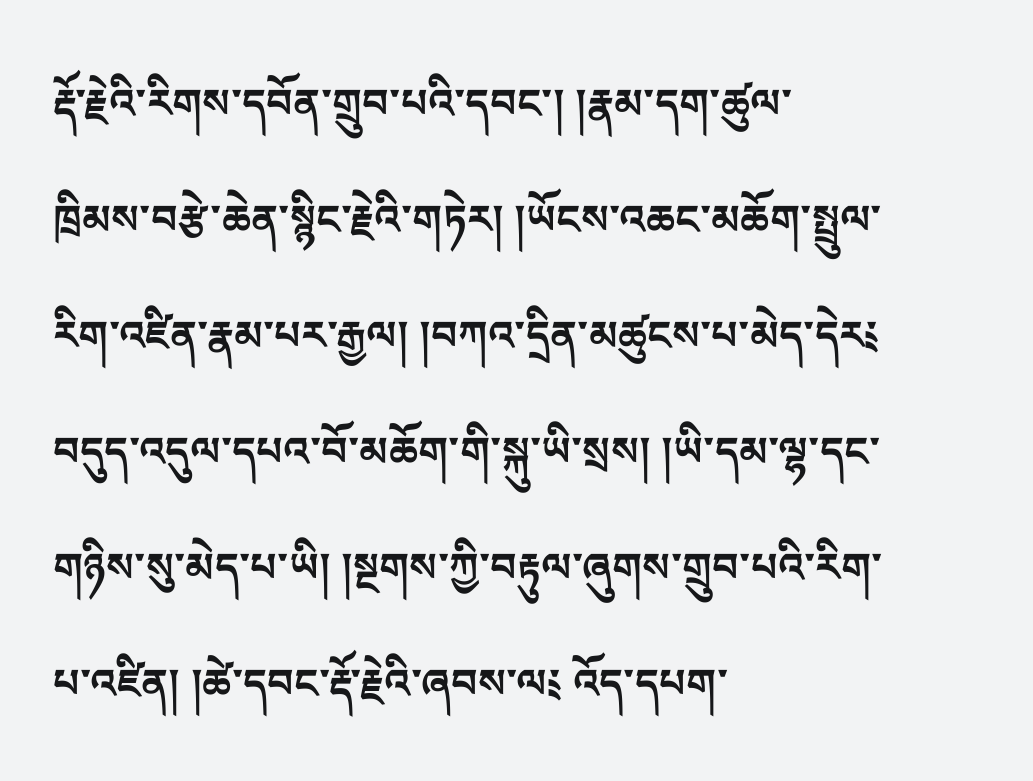རྡོ་རྗེའི་རིགས་དབོན་གྲུབ་པའི་དབང་། །རྣམ་དག་ཚུལ་ཁྲིམས་བརྩེ་ཆེན་སྙིང་རྗེའི་གཏེར། །ཡོངས་འཆང་མཆོག་སྤྲུལ་རིག་འཛིན་རྣམ་པར་རྒྱལ། །བཀའ་དྲིན་མཚུངས་པ་མེད་དེར༴ བདུད་འདུལ་དཔའ་བོ་མཆོག་གི་སྐུ་ཡི་སྲས། །ཡི་དམ་ལྷ་དང་གཉིས་སུ་མེད་པ་ཡི། །སྔགས་ཀྱི་བརྟུལ་ཞུགས་གྲུབ་པའི་རིག་པ་འཛིན། །ཚེ་དབང་རྡོ་རྗེའི་ཞབས་ལ༴ འོད་དཔག་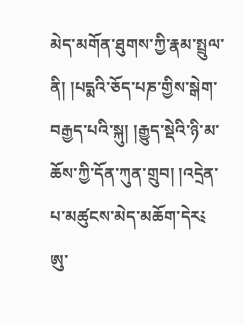མེད་མགོན་ཐུགས་ཀྱི་རྣམ་སྤྲུལ་ནི། །པདྨའི་ཅོད་པཎ་གྱིས་སྒེག་བརྒྱད་པའི་སྐུ། །རྒྱུད་སྡེའི་ཉི་མ་ཆོས་ཀྱི་དོན་ཀུན་གྲུབ། །འདྲེན་པ་མཚུངས་མེད་མཆོག་དེར༴ ཨུ་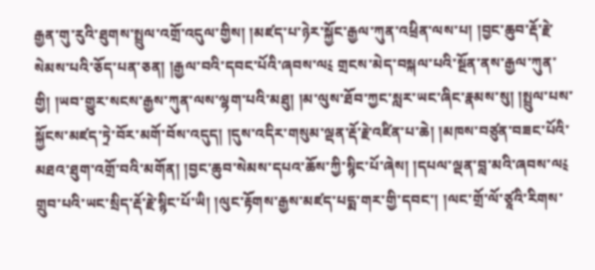རྒྱན་གུ་རུའི་ཐུགས་སྤྲུལ་འགྲོ་འདུལ་གྱིས། །མཛད་པ་ཉེར་སྐྱོང་རྒྱལ་ཀུན་འཕྲིན་ལས་པ། །བྱང་ཆུབ་རྡོ་རྗེ་སེམས་པའི་ཅོད་པན་ཅན། །རྒྱལ་བའི་དབང་པོའི་ཞབས་ལ༴ གྲངས་མེད་བསྐལ་པའི་སྔོན་ནས་རྒྱལ་ཀུན་གྱི། །ཡབ་གྱུར་སངས་རྒྱས་ཀུན་ལས་ལྷག་པའི་མཐུ། །མ་ལུས་ཐོབ་ཀྱང་སླར་ཡང་ཞིང་རྣམས་སུ། །སྤྲུལ་པས་སྐྱོངས་མཛད་ཏྲེ་བོར་མགོ་བོས་འདུད། །དུས་འདིར་གསུམ་ལྡན་རྡོ་རྗེ་འཛིན་པ་ཆེ། །མཁས་བཙུན་བཟང་པོའི་མཐའ་ཐུག་འགྲོ་བའི་མགོན། །བྱང་ཆུབ་སེམས་དཔའ་ཆོས་ཀྱི་སྙིང་པོ་ཞེས། །དཔལ་ལྡན་བླ་མའི་ཞབས་ལ༴ གྲུབ་པའི་ཡང་སྲིད་རྡོ་རྗེ་སྙིང་པོ་ཡི། །ལུང་རྟོགས་རྒྱས་མཛད་པདྨ་གར་གྱི་དབང་། །ལང་གྲོ་ལོ་ཙཱའི་རིགས་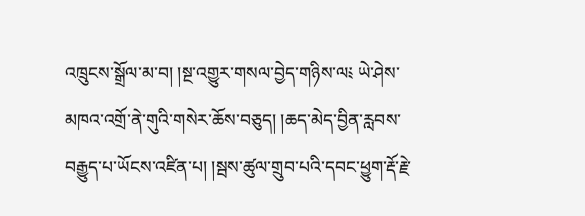འཁྲུངས་སྒྲོལ་མ་བ། །སྔ་འགྱུར་གསལ་བྱེད་གཉིས་ལ༴ ཡེ་ཤེས་མཁའ་འགྲོ་ནེ་གུའི་གསེར་ཆོས་བཅུད། །ཆད་མེད་བྱིན་རླབས་བརྒྱུད་པ་ཡོངས་འཛིན་པ། །སྦས་ཚུལ་གྲུབ་པའི་དབང་ཕྱུག་རྡོ་རྗེ་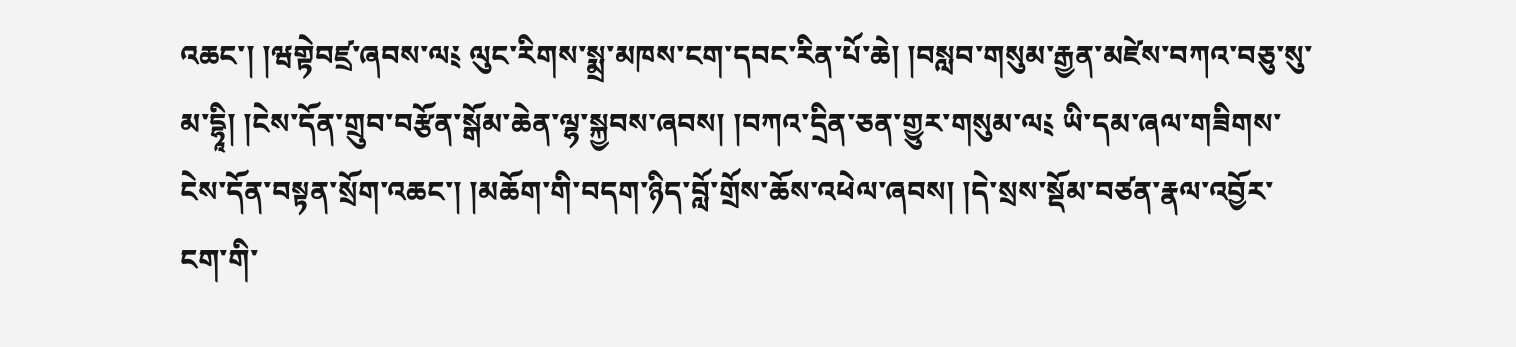འཆང་། །ཝགྟེབཛྲ་ཞབས་ལ༴ ལུང་རིགས་སྨྲ་མཁས་ངག་དབང་རིན་པོ་ཆེ། །བསླབ་གསུམ་རྒྱན་མཛེས་བཀའ་བཅུ་སུ་མ་དྷཱི། །ངེས་དོན་གྲུབ་བརྩོན་སྒོམ་ཆེན་ལྷ་སྐྱབས་ཞབས། །བཀའ་དྲིན་ཅན་གྱུར་གསུམ་ལ༴ ཡི་དམ་ཞལ་གཟིགས་ངེས་དོན་བསྟན་སྲོག་འཆང་། །མཆོག་གི་བདག་ཉིད་བློ་གྲོས་ཆོས་འཕེལ་ཞབས། །དེ་སྲས་སྡོམ་བཙན་རྣལ་འབྱོར་ངག་གི་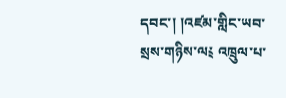དབང་། །འཛམ་གླིང་ཡབ་སྲས་གཉིས་ལ༴ འཁྲུལ་པ་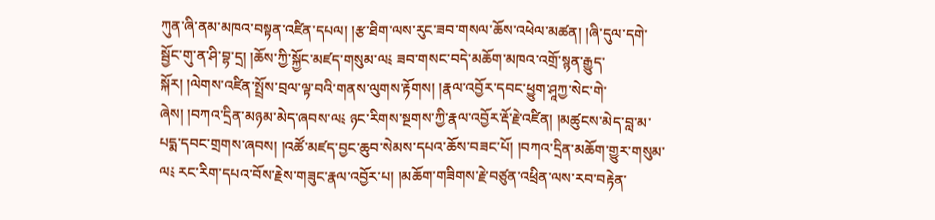ཀུན་ཞི་ནམ་མཁའ་བསྟན་འཛིན་དཔལ། །རྩ་ཐིག་ལས་རུང་ཟབ་གསལ་ཆོས་འཕེལ་མཚན། །ཞི་དུལ་དགེ་སྦྱོང་གུ་ན་ཤི་བྷ་དྲ། །ཆོས་ཀྱི་སྐྱོང་མཛད་གསུམ་ལ༴ ཟབ་གསང་བདེ་མཆོག་མཁའ་འགྲོ་སྙན་རྒྱུད་སྐོར། །ལེགས་འཛིན་སྤྲོས་བྲལ་ལྟ་བའི་གནས་ལུགས་རྟོགས། །རྣལ་འབྱོར་དབང་ཕྱུག་ཤཱཀྱ་སེང་གེ་ཞེས། །བཀའ་དྲིན་མཉམ་མེད་ཞབས་ལ༴ ཉང་རིགས་སྔགས་ཀྱི་རྣལ་འབྱོར་རྡོ་རྗེ་འཛིན། །མཚུངས་མེད་བླ་མ་པདྨ་དབང་གྲགས་ཞབས། །འཚོ་མཛད་བྱང་ཆུབ་སེམས་དཔའ་ཆོས་བཟང་པོ། །བཀའ་དྲིན་མཆོག་གྱུར་གསུམ་ལ༴ རང་རིག་དཔའ་བོས་རྗེས་གཟུང་རྣལ་འབྱོར་པ། །མཆོག་གཟིགས་རྗེ་བཙུན་འཕྲིན་ལས་རབ་བརྟེན་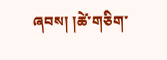ཞབས། །ཚེ་གཅིག་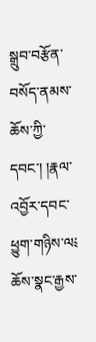སྒྲུབ་བརྩོན་བསོད་ནམས་ཆོས་ཀྱི་དབང་། །རྣལ་འབྱོར་དབང་ཕྱུག་གཉིས་ལ༴ ཆོས་སྣང་རྒྱས་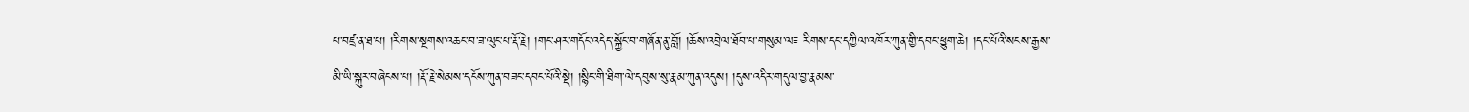པ་བཛྲ་ན་ཐ་པ། །རིགས་སྔགས་འཆང་བ་ཟ་ལུང་པ་རྡོ་རྗེ། །གང་ཤར་གདོང་འདེད་སྐྱོང་བ་གཞོན་ནུ་བློ། །ཆོས་འབྲེལ་ཐོབ་པ་གསུམ་ལ༴ རིགས་དང་དཀྱིལ་འཁོར་ཀུན་གྱི་དབང་ཕྱུག་ཆེ། །དང་པོའི་སངས་རྒྱས་མི་ཡི་སྐུར་བཞེངས་པ། །རྡོ་རྗེ་སེམས་དངོས་ཀུན་བཟང་དབང་པོའི་སྡེ། །སྙིང་གི་ཐིག་ལེ་དབུས་སུ་རྣམ་ཀུན་འདུས། །དུས་འདིར་གདུལ་བྱ་རྣམས་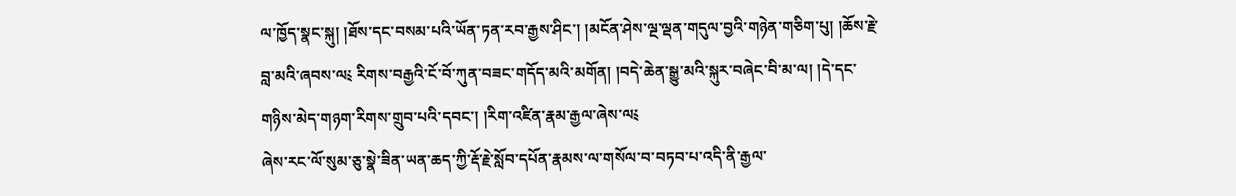ལ་ཁྱོད་སྣང་སྐུ། །ཐོས་དང་བསམ་པའི་ཡོན་ཏན་རབ་རྒྱས་ཤིང་། །མངོན་ཤེས་ལྔ་ལྡན་གདུལ་བྱའི་གཉེན་གཅིག་པུ། །ཆོས་རྗེ་བླ་མའི་ཞབས་ལ༴ རིགས་བརྒྱའི་ངོ་བོ་ཀུན་བཟང་གདོད་མའི་མགོན། །བདེ་ཆེན་སྒྱུ་མའི་སྐུར་བཞེང་བི་མ་ལ། །དེ་དང་གཉིས་མེད་གཉག་རིགས་གྲུབ་པའི་དབང་། །རིག་འཛིན་རྣམ་རྒྱལ་ཞེས་ལ༴
ཞེས་རང་ལོ་སུམ་ཅུ་སྣེ་ཟིན་ཡན་ཆད་ཀྱི་རྡོ་རྗེ་སློབ་དཔོན་རྣམས་ལ་གསོལ་བ་བཏབ་པ་འདི་ནི་རྒྱལ་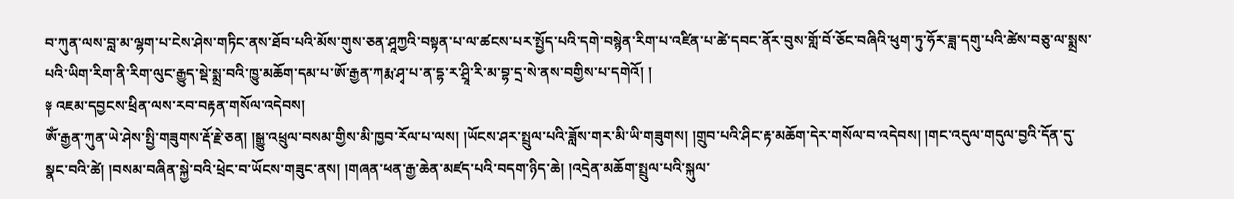བ་ཀུན་ལས་བླ་མ་ལྷག་པ་ངེས་ཤེས་གཏིང་ནས་ཐོབ་པའི་མོས་གུས་ཅན་ཤཱཀྱའི་བསྟན་པ་ལ་ཚངས་པར་སྤྱོད་པའི་དགེ་བསྙེན་རིག་པ་འཛིན་པ་ཚེ་དབང་ནོར་བུས་གློ་བོ་ཅོང་བཞིའི་ཕུག་ཏུ་ཧོར་ཟླ་དགུ་པའི་ཚེས་བཅུ་ལ་སྨྲས་པའི་ཡིག་རིག་ནི་རིག་ལུང་རྒྱུད་སྡེ་སྨྲ་བའི་ཁྱུ་མཆོག་དམ་པ་ཨོ་རྒྱན་ཀརྨ་ཤྭ་པ་ན་དྷ་ར་ཤྲཱི་རི་མ་བྷ་དྲ་སེ་ནས་བགྱིས་པ་དགེའོ། །
༈ འཇམ་དབྱངས་ཕྲིན་ལས་རབ་བརྟན་གསོལ་འདེབས།
ཨོཾ་རྒྱན་ཀུན་ཡེ་ཤེས་སྤྱི་གཟུགས་རྡོ་རྗེ་ཅན། །སྒྱུ་འཕྲུལ་བསམ་གྱིས་མི་ཁྱབ་རོལ་པ་ལས། །ཡོངས་ཤར་སྤྲུལ་པའི་ཟློས་གར་མི་ཡི་གཟུགས། །གྲུབ་པའི་ཤིང་རྟ་མཆོག་དེར་གསོལ་བ་འདེབས། །གང་འདུལ་གདུལ་བྱའི་དོན་དུ་སྣང་བའི་ཚེ། །བསམ་བཞིན་སྐྱེ་བའི་ཕྲེང་བ་ཡོངས་གཟུང་ནས། །གཞན་ཕན་རྒྱ་ཆེན་མཛད་པའི་བདག་ཉིད་ཆེ། །འདྲེན་མཆོག་སྤྲུལ་པའི་སྐུལ་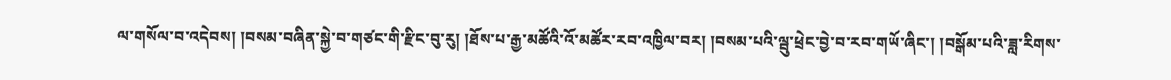ལ་གསོལ་བ་འདེབས། །བསམ་བཞིན་སྐྱེ་བ་གཙང་གི་རྫིང་བུ་རུ། །ཐོས་པ་རྒྱ་མཚོའི་འོ་མཚོར་རབ་འཁྱིལ་བར། །བསམ་པའི་ལྦུ་ཕྲེང་བྱེ་བ་རབ་གཡོ་ཞིང་། །བསྒོམ་པའི་ཟླ་རིགས་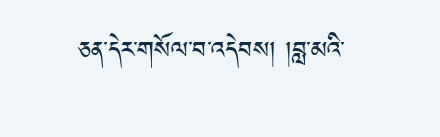ཅན་དེར་གསོལ་བ་འདེབས། །བླ་མའི་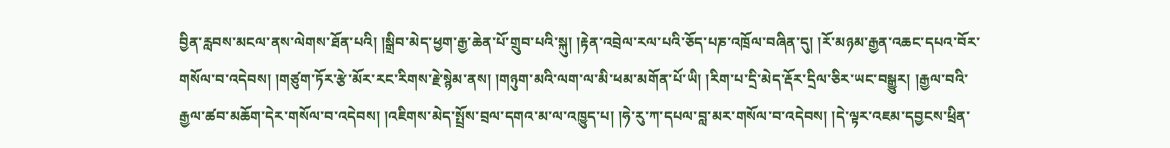བྱིན་རླབས་མངལ་ནས་ལེགས་ཐོན་པའི། །སྒྲིབ་མེད་ཕྱག་རྒྱ་ཆེན་པོ་གྲུབ་པའི་སྐུ། །རྟེན་འབྲེལ་རལ་པའི་ཅོད་པཎ་འཁྲོལ་བཞིན་དུ། །རོ་མཉམ་རྒྱན་འཆང་དཔའ་བོར་གསོལ་བ་འདེབས། །གཙུག་ཏོར་རྩེ་མོར་རང་རིགས་རྗེ་སྙེམ་ནས། །གཉུག་མའི་ལག་ལ་མི་ཕམ་མགོན་པོ་ཡི། །རིག་པ་དྲི་མེད་རྡོར་དྲིལ་ཅིར་ཡང་བསྒྱུར། །རྒྱལ་བའི་རྒྱལ་ཚབ་མཆོག་དེར་གསོལ་བ་འདེབས། །འཇིགས་མེད་སྤྲོས་བྲལ་དགའ་མ་ལ་འཁྱུད་པ། །ཧེ་རུ་ཀ་དཔལ་བླ་མར་གསོལ་བ་འདེབས། །དེ་ལྟར་འཇམ་དབྱངས་ཕྲིན་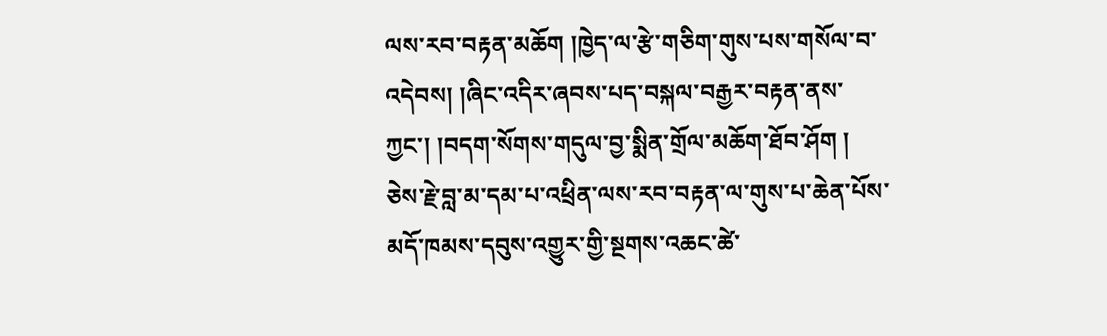ལས་རབ་བརྟན་མཆོག །ཁྱེད་ལ་རྩེ་གཅིག་གུས་པས་གསོལ་བ་འདེབས། །ཞིང་འདིར་ཞབས་པད་བསྐལ་བརྒྱར་བརྟན་ནས་ཀྱང་། །བདག་སོགས་གདུལ་བྱ་སྨིན་གྲོལ་མཆོག་ཐོབ་ཤོག །
ཅེས་རྗེ་བླ་མ་དམ་པ་འཕྲིན་ལས་རབ་བརྟན་ལ་གུས་པ་ཆེན་པོས་མདོ་ཁམས་དབུས་འགྱུར་གྱི་སྔགས་འཆང་ཚེ་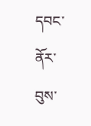དབང་ནོར་བུས་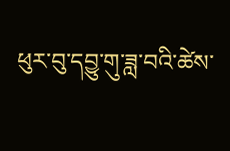ཕུར་བུ་དབྱུ་གུ་ཟླ་བའི་ཚེས་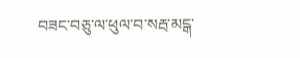བཟང་བཅུ་ལ་ཕུལ་བ་སརྦ་མངྒ་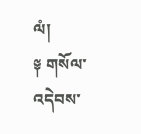ལཾ།
༈ གསོལ་འདེབས་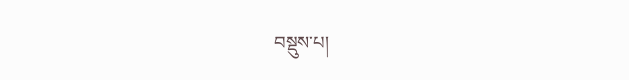བསྡུས་པ།